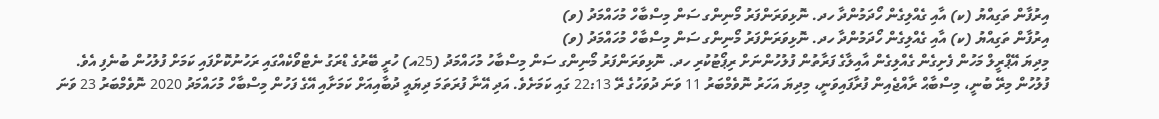އިރުފާން ތަގިއްޔު (ކ) އާއި ގެއްލިގެން ހޯދަމުންދާ ހދ. ނޮޅިވަރަންފަރު މޯނިންގ ސަން މިސްބާހް މުހައްމަދު (ވ)
އިރުފާން ތަގިއްޔު (ކ) އާއި ގެއްލިގެން ހޯދަމުންދާ ހދ. ނޮޅިވަރަންފަރު މޯނިންގ ސަން މިސްބާހް މުހައްމަދު (ވ)
މިދިޔަ އޭޕްރީލް މަހުން ފެށިގެން ގެއްލިގެން އާއިލާގެ ފަރާތުން ފުލުހުންނަށް ރިޕޯޓުކުރި ހދ. ނޮޅިވަރަންފަރު މޯނިންގ ސަން މިސްބާހު މުހައްމަދު (25އ) ހުރީ ބޭރުގެ ޑްރަގު ނެޓްވޯކެއްގައި ރަހުނުކޮށްފައި ކަމަށް ފުލުހުން ބުނެފި އެވެ.
ފުލުހުން މިރޭ ބުނީ، މިސްބާޙް ރާއްޖެއިން ފުރާފައިވަނީ، މިދިޔަ އަހަރު ނޮވެމްބަރު 11 ވަނަ ދުވަހުގެ ރޭ 22:13 ގައި ކަމަށެވެ. އަދި އޭނާ ފުރަތަމަ ދިޔައީ ދުބާއިއަށް ކަމަށާއި އޭގެ ފަހުން މިސްބާހް މުހައްމަދު 2020 ނޮވެމްބަރު 23 ވަނަ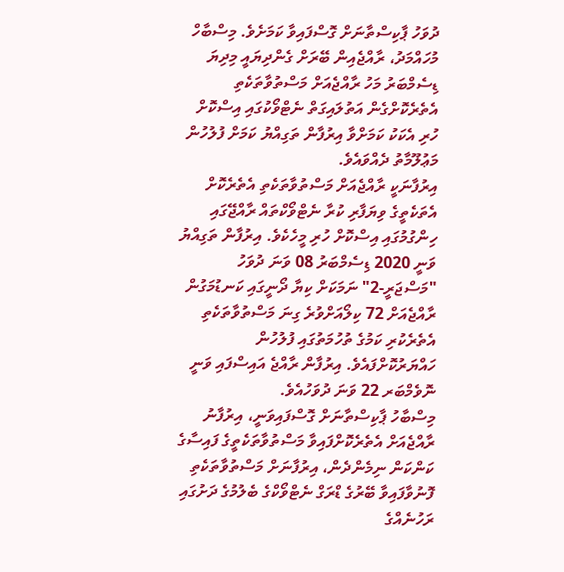ދުވަހު ޕާކިސްތާނަށް ގޮސްފައިވާ ކަމަށެވެ. މިސްބާހް މުހައްމަދު، ރާއްޖެއިން ބޭރަށް ގެންދިޔައީ މިދިޔަ ޑިސެމްބަރު މަހު ރާއްޖެއަށް މަސްތުވާތަކެތި އެތެރެކޮށްގެން އަތުލައިގަތް ނެޓްވޯކުގައި އިސްކޮށް ހުރި އެކަކު ކަމަށްވާ އިރުފާން ތަގިއްޔު ކަމަށް ފުލުހުން މަޢުލޫމާތު ދެއްވައެވެ.
އިރުފާނަކީ ރާއްޖެއަށް މަސްތުވާތަކެތި އެތެރެކޮށް އެތަކެތީގެ ވިޔަފާރި ކުރާ ނެޓްވޯކްތައް ރާއްޖޭގައި ހިންގުމުގައި އިސްކޮށް ހުރި މީހެކެވެ. އިރުފާން ތަގިއްޔު ވަނީ 2020 ޑިސެމްބަރު 08 ވަނަ ދުވަހު "މަސްޖަރީ-2" ނަމަކަށް ކިޔާ ދޯނީގައި ކަނޑުމަގުން ރާއްޖެއަށް 72 ކިލޯއަށްވުރެ ގިނަ މަސްތުވާތަކެތި އެތެރެކުރި ކަމުގެ ތުހުމަތުގައި ފުލުހުން ހައްޔަރުކޮށްފައެވެ. އިރުފާން ރާއްޖެ އައިސްފައި ވަނީ ނޮވެމްބަރ 22 ވަނަ ދުވަހުއެވެ.
މިސްބާހު ޕާކިސްތާނަށް ގޮސްފައިވަނީ، އިރުފާނު ރާއްޖެއަށް އެތެރެކޮށްފައިވާ މަސްތުވާތަކެތީގެ ފައިސާގެ ކަންކަން ނިމެންދެން، އިރުފާނަށް މަސްތުވާތަކެތި ފޮނުވާފައިވާ ބޭރުގެ ޑްރަގް ނެޓްވޯކްގެ ބެލުމުގެ ދަށުގައި ރަހުނެއްގެ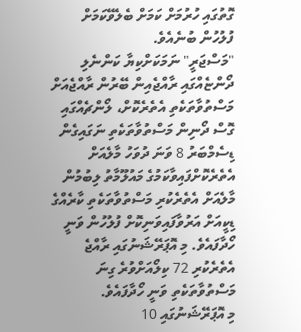ގޮތުގައި ހުރުމަށް ކަމަށް ބެލެވޭކަމަށް ފުލުހުން ބުނެއެވެ.
"މަސްޖަރީ" ނަމަކަށްކިޔާ ކަންނެލި ދޯންޏެއްގައި ރާއްޖެއިން ބޭރުން ރާއްޖެއަށް މަސްތުވާތަކެތި އެތެރެކޮށް، ލޯންޗެއްގައި ގޮސް ދޯނިން މަސްތުވާތަކެތި ނަގައިގެން ޑިސެމްބަރު 8 ވަނަ ދުވަހު މާލެއަށް އެތެރެކޮށްފައިވާކަމުގެ މައުލޫމާތު ލިބުމުން މާލެއަށް އެތެރެކުރި މަސްތުވާތަކެތި ކާރެއްގެ ޑިކީއަށް އަރުވާފައިވަނިކޮށް ފުލުހުން ވަނީ ހޯދާފައެވެ. މި އޮޕަރޭޝަނުގައި ރާއްޖެ އެތެރެކުރި 72 ކިލޯއަށްވުރެ ގިނަ މަސްތުވާތަކެތި ވަނީ ހޯދާފައެވެ.
މި އޮޕަރޭޝަނުގައި 10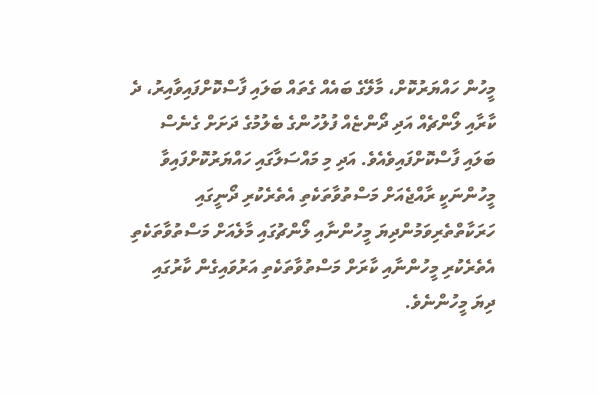މީހުން ހައްޔަރުކޮށް، މާލޭގެ ބައެއް ގެތައް ބަލައި ފާސްކޮށްފައިވާއިރު، ދެ ކާރާއި ލޯންޗެއް އަދި ދޯންޏެއް ފުލުހުންގެ ބެލުމުގެ ދަށަށް ގެނެސް ބަލައި ފާސްކޮށްފައިވެއެވެ. އަދި މި މައްސަލާގައި ހައްޔަރުކޮށްފައިވާ މީހުންނަކީ ރާއްޖެއަށް މަސްތުވާތަކެތި އެތެރެކުރި ދޯނީގައި ހަރަކާތްތެރިވަމުންދިޔަ މީހުންނާއި ލޯންޗުގައި މާލެއަށް މަސްތުވާތަކެތި އެތެރެކުރި މީހުންނާއި ކާރަށް މަސްތުވާތަކެތި އަރުވައިގެން ކާރުގައި ދިޔަ މީހުންނެވެ.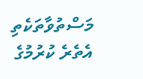މަސްތުވާތަކެތި އެތެރެ ކުރުމުގެ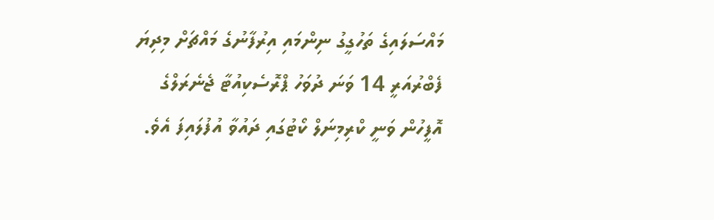މައްސަލައިގެ ތަހުގީގު ނިންމައި އިރުފާނުގެ މައްޗަށް މިދިޔަ ފެބްރުއަރީ 14 ވަނަ ދުވަހު ޕްރޮސެކިއުޓާ ޖެނެރަލްގެ އޮފީހުން ވަނީ ކްރިމިނަލް ކޯޓުގައި ދައުވާ އުފުލައިފަ އެވެ.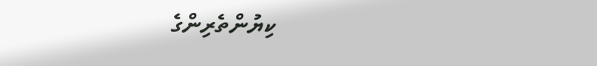ކިޔުންތެރިންގެ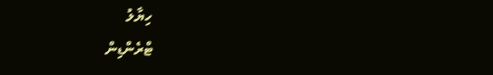ހިޔާލު
ޓްރެންޑިން